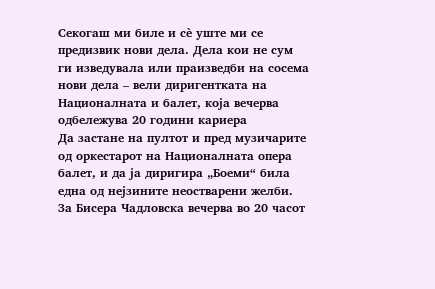Секогаш ми биле и сè уште ми се предизвик нови дела. Дела кои не сум ги изведувала или праизведби на сосема нови дела – вели диригентката на Националната и балет, која вечерва одбележува 20 години кариера
Да застане на пултот и пред музичарите од оркестарот на Националната опера балет, и да ја диригира „Боеми“ била една од нејзините неостварени желби. За Бисера Чадловска вечерва во 20 часот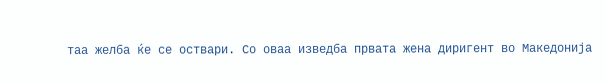таа желба ќе се оствари. Со оваа изведба првата жена диригент во Македонија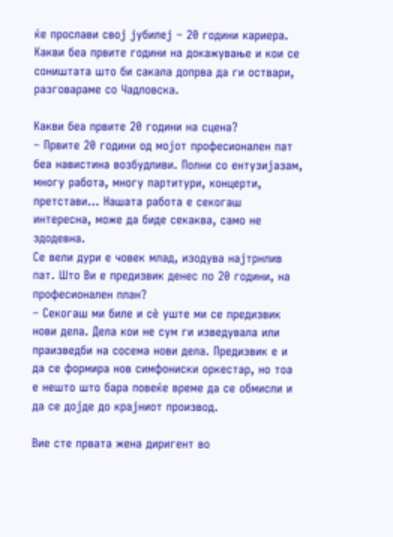ќе прослави свој јубилеј – 20 години кариера. Какви беа првите години на докажување и кои се соништата што би сакала допрва да ги оствари, разговараме со Чадловска.

Какви беа првите 20 години на сцена?
– Првите 20 години од мојот професионален пат беа навистина возбудливи. Полни со ентузијазам, многу работа, многу партитури, концерти, претстави… Нашата работа е секогаш интересна, може да биде секаква, само не здодевна.
Се вели дури е човек млад, изодува најтрнлив пат. Што Ви е предизвик денес по 20 години, на професионален план?
– Секогаш ми биле и сè уште ми се предизвик нови дела. Дела кои не сум ги изведувала или праизведби на сосема нови дела. Предизвик е и да се формира нов симфониски оркестар, но тоа е нешто што бара повеќе време да се обмисли и да се дојде до крајниот производ.

Вие сте првата жена диригент во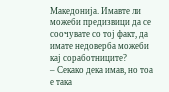Македонија. Имавте ли можеби предизвици да се соочувате со тој факт, да имате недоверба можеби кај соработниците?
– Секако дека имав, но тоа е така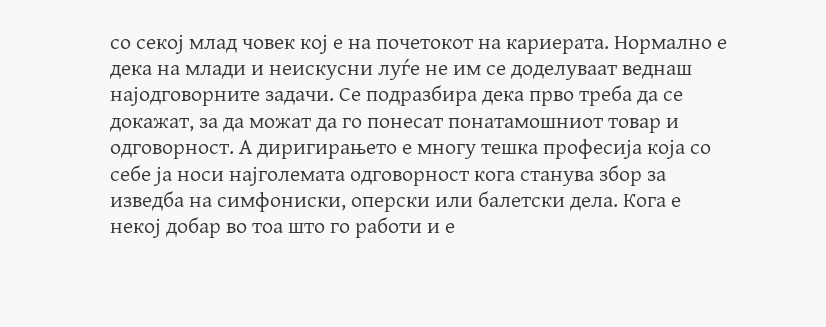со секој млад човек кој е на почетокот на кариерата. Нормално е дека на млади и неискусни луѓе не им се доделуваат веднаш најодговорните задачи. Се подразбира дека прво треба да се докажат, за да можат да го понесат понатамошниот товар и одговорност. А диригирањето е многу тешка професија која со себе ја носи најголемата одговорност кога станува збор за изведба на симфониски, оперски или балетски дела. Кога е некој добар во тоа што го работи и е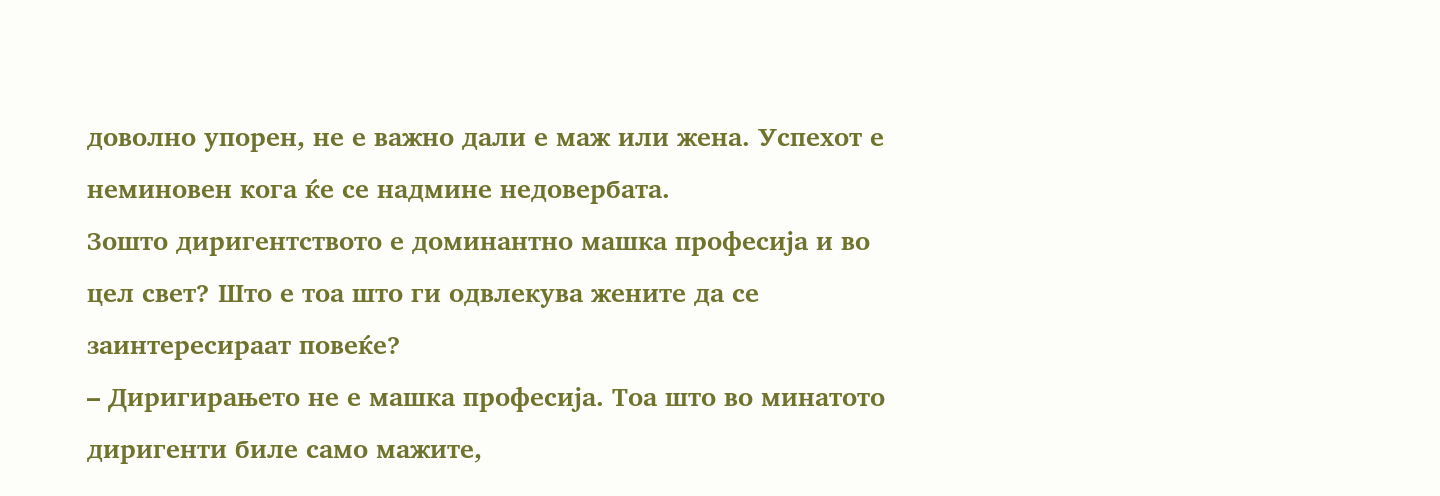доволно упорен, не е важно дали е маж или жена. Успехот е неминовен кога ќе се надмине недовербата.
Зошто диригентството е доминантно машка професија и во цел свет? Што е тоа што ги одвлекува жените да се заинтересираат повеќе?
– Диригирањето не е машка професија. Тоа што во минатото диригенти биле само мажите,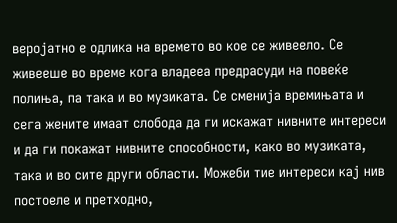веројатно е одлика на времето во кое се живеело. Се живееше во време кога владееа предрасуди на повеќе полиња, па така и во музиката. Се сменија времињата и сега жените имаат слобода да ги искажат нивните интереси и да ги покажат нивните способности, како во музиката, така и во сите други области. Можеби тие интереси кај нив постоеле и претходно,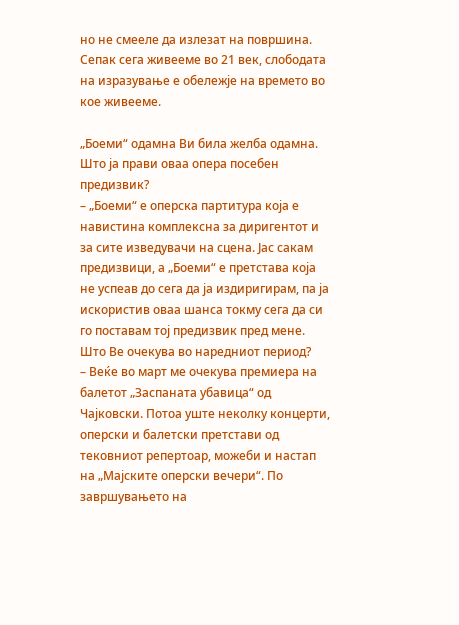но не смееле да излезат на површина. Сепак сега живееме во 21 век, слободата на изразување е обележје на времето во кое живееме.

„Боеми“ одамна Ви била желба одамна. Што ја прави оваа опера посебен предизвик?
– „Боеми“ е оперска партитура која е навистина комплексна за диригентот и за сите изведувачи на сцена. Јас сакам предизвици, а „Боеми“ е претстава која не успеав до сега да ја издиригирам, па ја искористив оваа шанса токму сега да си го поставам тој предизвик пред мене.
Што Ве очекува во наредниот период?
– Веќе во март ме очекува премиера на балетот „Заспаната убавица“ од Чајковски. Потоа уште неколку концерти, оперски и балетски претстави од тековниот репертоар, можеби и настап на „Мајските оперски вечери“. По завршувањето на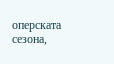оперската сезона,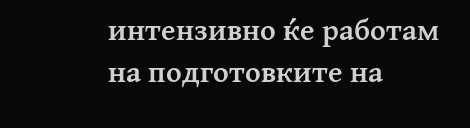интензивно ќе работам на подготовките на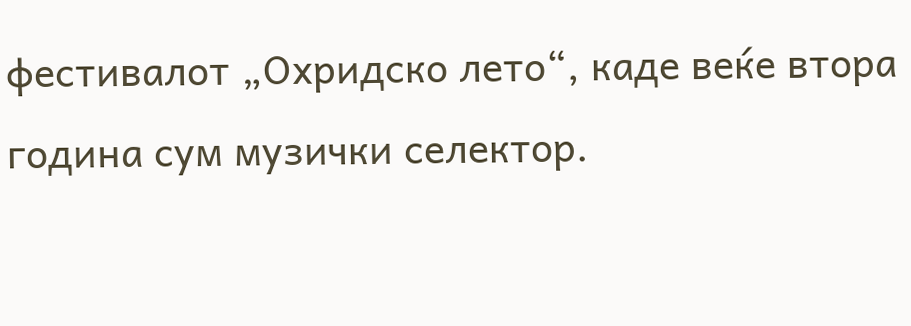фестивалот „Охридско лето“, каде веќе втора година сум музички селектор.